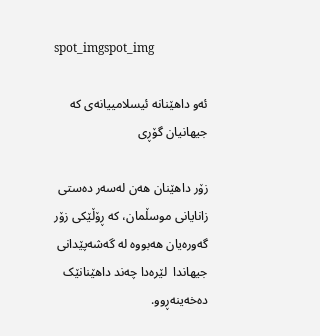spot_imgspot_img

ئەو داهێنانە ئیسلامییانەی کە جیهانیان گۆڕی

زۆر داهێنان هەن لەسەر دەستی زانایانی موسڵمان، کە ڕۆڵێکی زۆر گەورەیان هەبووە لە گەشەپێدانی جیهاندا  لێرەدا چەند داهێنانێک دەخەینەڕوو.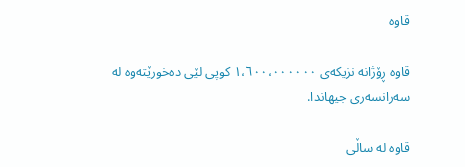قاوە

قاوە ڕۆژانە نزیکەی ١،٦٠٠،٠٠٠٠٠٠ کوپی لێی دەخورێتەوە لە سەرانسەری جیهاندا.

قاوە لە ساڵی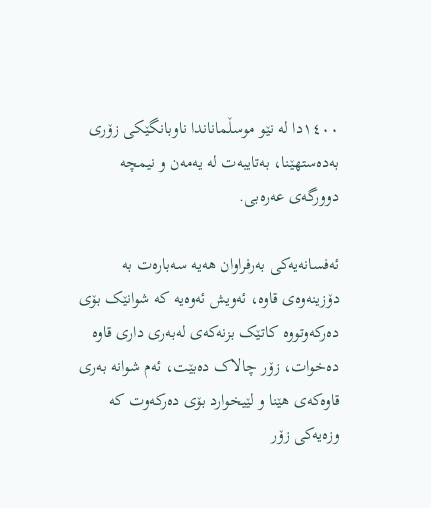١٤٠٠دا لە نێو موسڵماناندا ناوبانگێکی زۆری بەدەستهێنا، بەتایبەت لە یەمەن و نیمچە دوورگەی عەرەبی.

ئەفسانەیەکی بەرفراوان هەیە سەبارەت بە دۆزینەوەی قاوە، ئەویش ئەوەیە کە شوانێک بۆی دەرکەوتووە کاتێک بزنەکەی لەبەری داری قاوە دەخوات، زۆر چالاک دەبێت، ئەم شوانە بەری قاوەکەی هێنا و لێیخوارد بۆی دەرکەوت کە وزەیەکی زۆر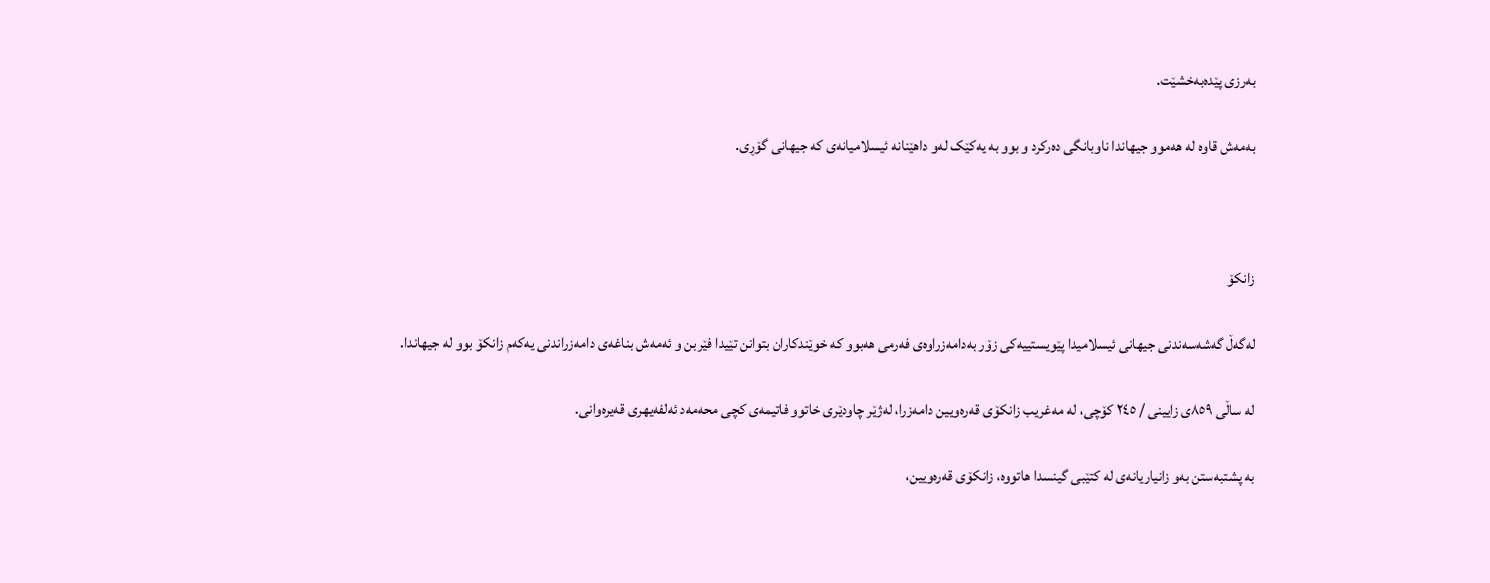بەرزی پێدەبەخشێت.

بەمەش قاوە لە هەموو جیهاندا ناوبانگی دەرکرد و بوو بە یەکێک لەو داهێنانە ئیسلامیانەی کە جیهانی گۆڕی.



زانکۆ

لەگەڵ گەشەسەندنی جیهانی ئیسلامیدا پێویستییەکی زۆر بەدامەزراوەی فەرمی هەبوو کە خوێندکاران بتوانن تێیدا فێربن و ئەمەش بناغەی دامەزراندنی یەکەم زانکۆ بوو لە جیهاندا.

لە ساڵی ٨٥٩ی زایینی / ٢٤٥ کۆچی، لە مەغریب زانکۆی قەرەویین دامەزرا، لەژێر چاودێری خاتوو فاتیمەی کچی محەمەد ئەلفەیهری قەیرەوانی.

بە پشتبەستن بەو زانیاریانەی لە کتێبی گینسدا هاتووە، زانکۆی قەرەویین،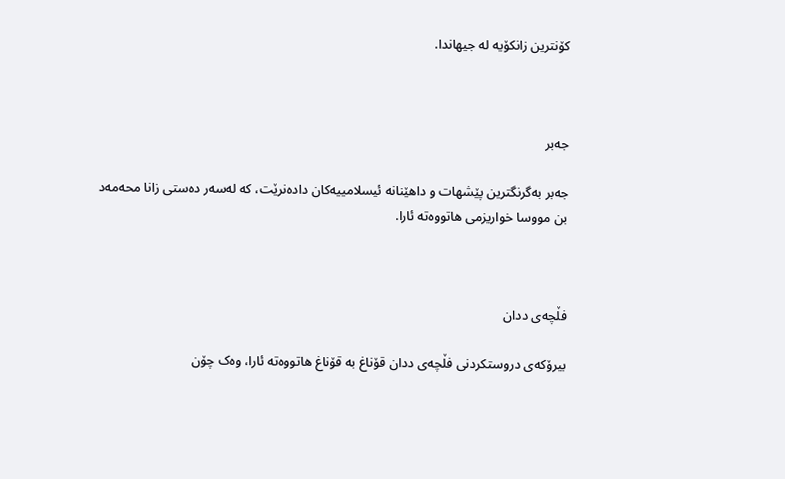کۆنترین زانکۆیە لە جیهاندا.



جەبر

جەبر بەگرنگترین پێشهات و داهێنانە ئیسلامییەکان دادەنرێت، کە لەسەر دەستی زانا محەمەد بن مووسا خواریزمی هاتووەتە ئارا.



فڵچەی ددان

بیرۆکەی دروستکردنی فڵچەی ددان قۆناغ بە قۆناغ هاتووەتە ئارا، وەک چۆن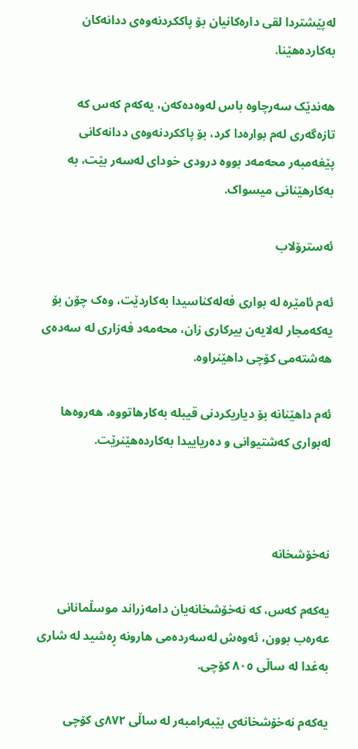لەپێشتردا لقی دارەکانیان بۆ پاککردنەوەی ددانەکان بەکاردەهێنا.

هەندێک سەرچاوە باس لەوەدەکەن، یەکەم کەس کە تازەگەری لەم بوارەدا کرد، بۆ پاککردنەوەی ددانەکانی پێغەمبەر محەمەد بووە درودی خودای لەسەر بێت، بە بەکارهێنانی میسواک.

ئەسترۆلاب

ئەم ئامێرە لە بواری فەلەکناسیدا بەکاردێت، وەک چۆن بۆ یەکەمجار لەلایەن بیرکاری زان، محەمەد فەزاری لە سەدەی هەشتەمی کۆچی داهێنراوە.

ئەم داهێنانە بۆ دیاریکردنی قیبلە بەکارهاتووە، هەروەها لەبواری کەشتیوانی و دەریاییدا بەکاردەهێنرێت.



نەخۆشخانە

یەکەم کەس، کە نەخۆشخانەیان دامەزراند موسڵمانانی عەرەب بوون، ئەوەش لەسەردەمی هارونە ڕەشید لە شاری بەغدا لە ساڵی ٨٠٥ کۆچی.

یەکەم نەخۆشخانەی بێبەرامبەر لە ساڵی ٨٧٢ی کۆچی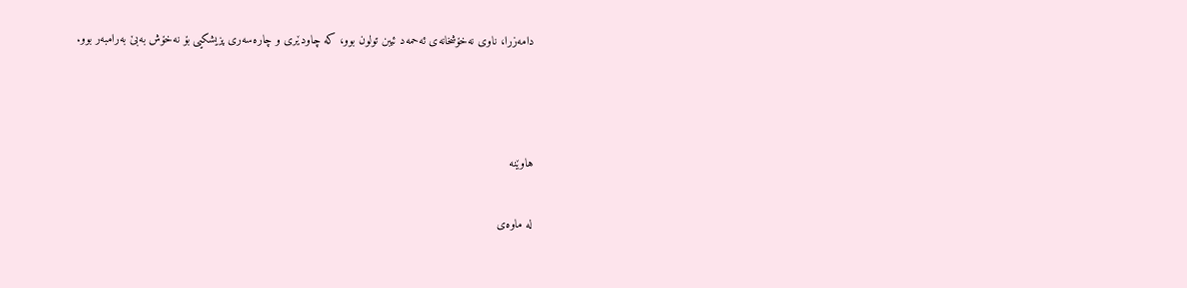دامەزرا، ناوی نەخۆشخانەی ئەحمەد ئیبن تولون بوو، کە چاودێری و چارەسەری پزیشکیی بۆ نەخۆش بەبێ بەرامبەر بوو.



هاوێنە

لە ماوەی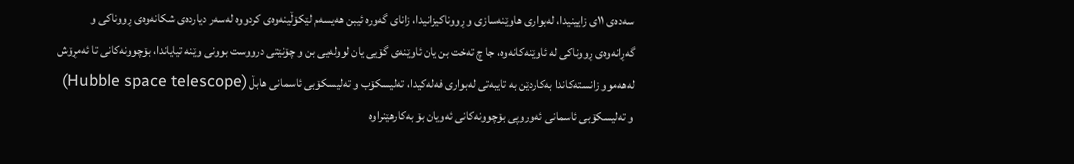سەدەی ١١ی زایینیدا، لەبواری ھاوێنەسازی و ڕووناکیزانیدا، زانای گەورە ئیبن هەیسەم لێکۆڵینەوەی کردووە لەسەر دیاردەی شکانەوەی ڕووناکی و گەڕانەوەی ڕووناکی لە ئاوێنەکانەوە، جا چ تەخت بن یان ئاوێنەی گۆیی یان لوولەیی بن و چۆنێتی درووست بوونی وێنە تیایاندا، بۆچوونەکانی تا ئەمڕۆش لەھەموو زانستەکاندا بەکاردێن بە تایبەتی لەبواری فەلەکیدا، تەلیسکۆب و تەلیسکۆبی ئاسمانی ھابڵ (Hubble space telescope) و تەلیسکۆبی ئاسمانی ئەوروپی بۆچوونەکانی ئەویان بۆ بەکارھێنراوە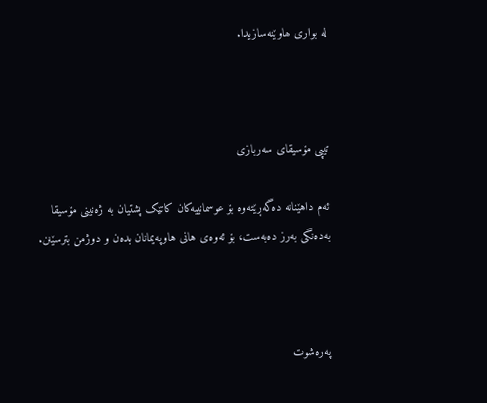لە بواری ھاوێنەسازیدا.



تیپی مۆسیقای سەربازی

ئەم داهێنانە دەگەڕێتەوە بۆ عوسمانییەکان کاتێک پشتیان بە ژەنینی مۆسیقا بەدەنگی بەرز دەبەست، بۆ ئەوەی هانی هاوپەیمانان بدەن و دوژمن بترسێنن.



پەرەشوت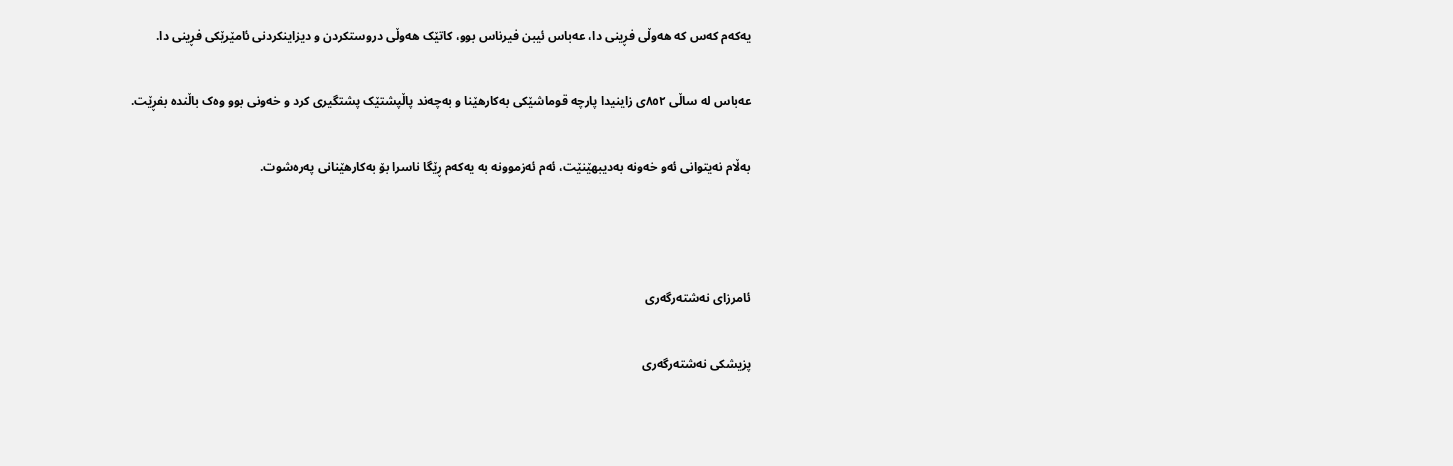یەکەم کەس کە هەوڵی فڕینی دا، عەباس ئیبن فیرناس بوو، کاتێک هەوڵی دروستکردن و دیزاینکردنی ئامێرێکی فڕینی دا.

عەباس لە ساڵی ٨٥٢ی زاینیدا پارچە قوماشێکی بەکارهێنا و بەچەند پاڵپشتێک پشتگیری کرد و خەونی بوو وەک باڵندە بفڕێت.

بەڵام نەیتوانی ئەو خەونە بەدیبهێنێت، ئەم ئەزموونە بە یەکەم ڕێگا ناسرا بۆ بەکارهێنانی پەرەشوت.



ئامرزای نەشتەرگەری

پزیشکی نەشتەرگەری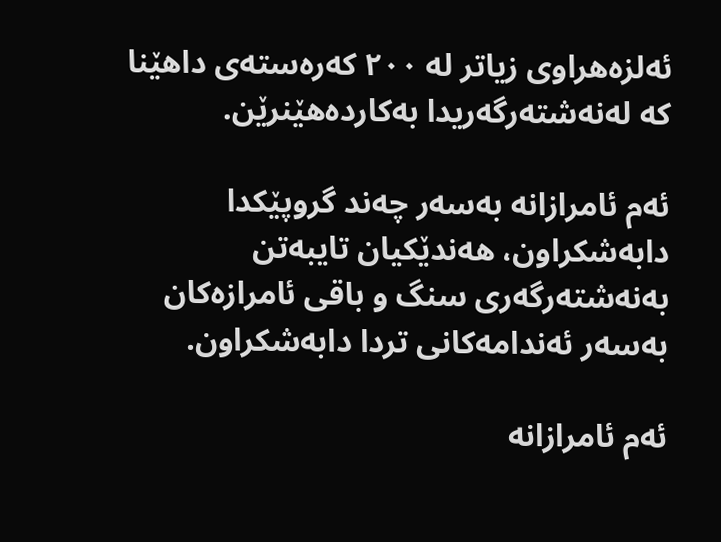ئەلزەهراوی زیاتر لە ٢٠٠ کەرەستەی داهێنا کە لەنەشتەرگەریدا بەکاردەهێنرێن.

ئەم ئامرازانە بەسەر چەند گروپێکدا دابەشکراون، هەندێکیان تایبەتن بەنەشتەرگەری سنگ و باقی ئامرازەکان بەسەر ئەندامەکانی تردا دابەشکراون.

ئەم ئامرازانە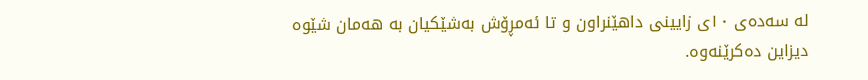لە سەدەی ١٠ی زایینی داهێنراون و تا ئەمڕۆش بەشێکیان بە هەمان شێوە دیزاین دەکرێنەوە.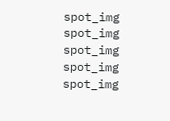spot_img
spot_img
spot_img
spot_img
spot_img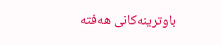باوترینەکانی هەفتە